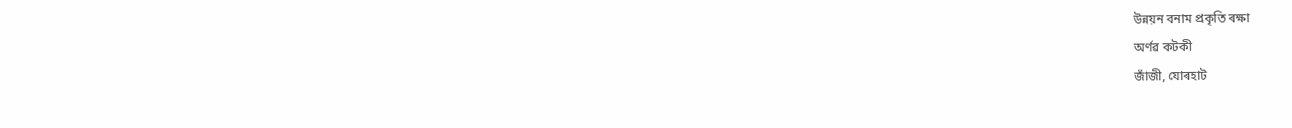উন্নয়ন বনাম প্ৰকৃতি ৰক্ষা
অৰ্ণৱ কটকী
জাঁজী, যোৰহাট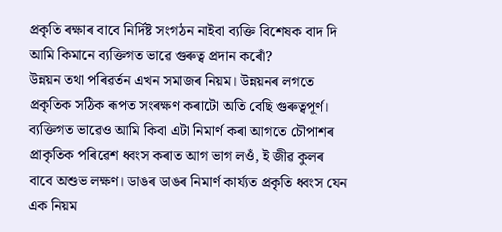প্ৰকৃতি ৰক্ষাৰ বাবে নিৰ্দিষ্ট সংগঠন নাইবা ব্যক্তি বিশেষক বাদ দি আমি কিমানে ব্যক্তিগত ভাৱে গুৰুত্ব প্ৰদান কৰোঁ?
উন্নয়ন তথা পৰিৱৰ্তন এখন সমাজৰ নিয়ম। উন্নয়নৰ লগতে প্ৰকৃতিক সঠিক ৰূপত সংৰক্ষণ কৰাটো অতি বেছি গুৰুত্বপূৰ্ণ। ব্যক্তিগত ভাৱেও আমি কিবা এটা নিমাৰ্ণ কৰা আগতে চৌপাশৰ প্ৰাকৃতিক পৰিৱেশ ধ্বংস কৰাত আগ ভাগ লওঁ, ই জীৱ কুলৰ বাবে অশুভ লক্ষণ। ডাঙৰ ডাঙৰ নিমাৰ্ণ কাৰ্য্যত প্ৰকৃতি ধ্বংস যেন এক নিয়ম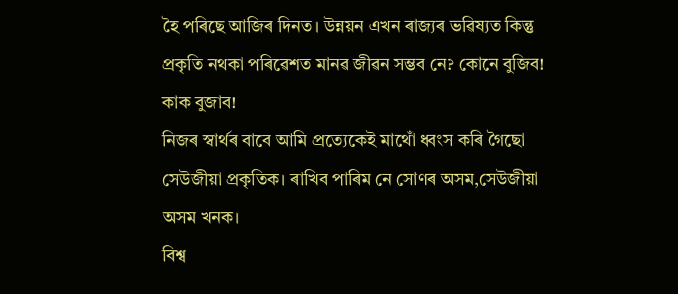হৈ পৰিছে আজিৰ দিনত। উন্নয়ন এখন ৰাজ্যৰ ভৱিষ্যত কিন্তু প্ৰকৃতি নথকা পৰিৱেশত মানৱ জীৱন সম্ভব নে? কোনে বুজিব! কাক বুজাব!
নিজৰ স্বাৰ্থৰ বাবে আমি প্ৰত্যেকেই মাথোঁ ধ্বংস কৰি গৈছো সেউজীয়া প্ৰকৃতিক। ৰাখিব পাৰিম নে সোণৰ অসম,সেউজীয়া অসম খনক।
বিশ্ব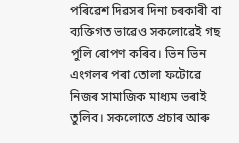পৰিৱেশ দিৱসৰ দিনা চৰকাৰী বা ব্যক্তিগত ভাৱেও সকলোৱেই গছ পুলি ৰোপণ কৰিব। ভিন ভিন এংগলৰ পৰা তোলা ফটোৱে নিজৰ সামাজিক মাধ্যম ভৰাই তুলিব। সকলোতে প্ৰচাৰ আৰু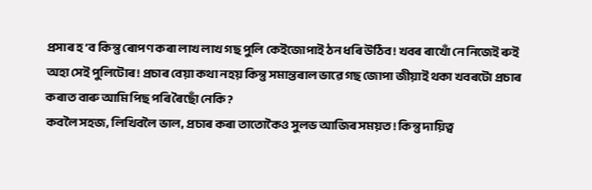প্ৰসাৰ হ’ব কিন্তু ৰোপণ কৰা লাখ লাখ গছ পুলি কেইজোপাই ঠন ধৰি উঠিব! খবৰ ৰাখোঁ নে নিজেই ৰুই অহা সেই পুলিটোৰ! প্ৰচাৰ বেয়া কথা নহয় কিন্তু সমান্তৰাল ভাৱে গছ জোপা জীয়াই থকা খবৰটো প্ৰচাৰ কৰাত বাৰু আমি পিছ পৰি ৰৈছোঁ নেকি?
কবলৈ সহজ, লিখিবলৈ ভাল, প্ৰচাৰ কৰা তাতোকৈও সুলভ আজিৰ সময়ত! কিন্তু দায়িত্ব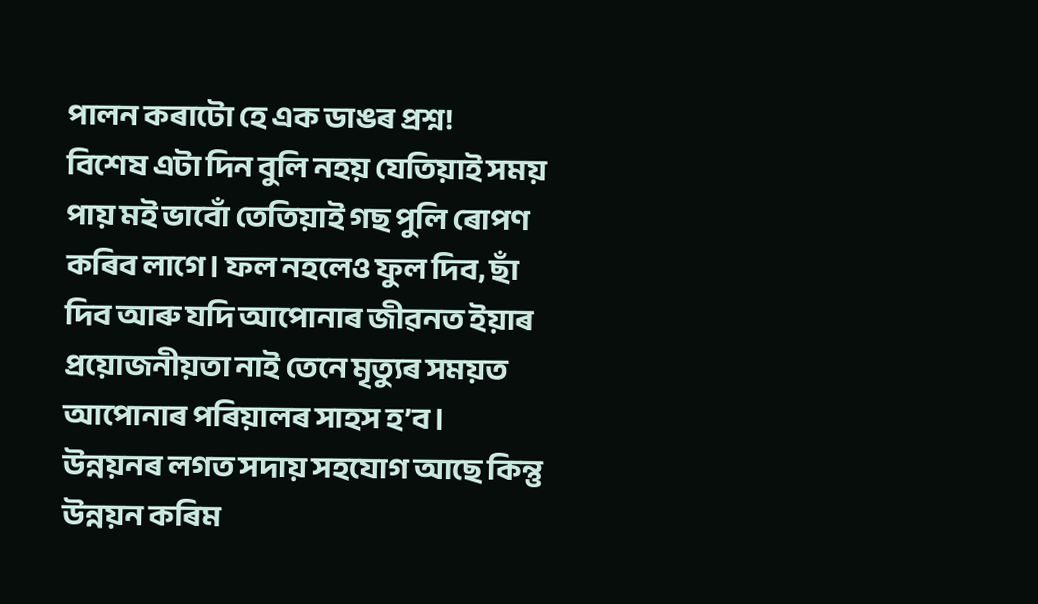পালন কৰাটো হে এক ডাঙৰ প্ৰশ্ন!
বিশেষ এটা দিন বুলি নহয় যেতিয়াই সময় পায় মই ভাবোঁ তেতিয়াই গছ পুলি ৰোপণ কৰিব লাগে। ফল নহলেও ফুল দিব, ছাঁ দিব আৰু যদি আপোনাৰ জীৱনত ইয়াৰ প্ৰয়োজনীয়তা নাই তেনে মৃত্যুৰ সময়ত আপোনাৰ পৰিয়ালৰ সাহস হ’ব।
উন্নয়নৰ লগত সদায় সহযোগ আছে কিন্তু উন্নয়ন কৰিম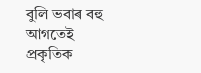বুলি ভবাৰ বহু আগতেই প্ৰকৃতিক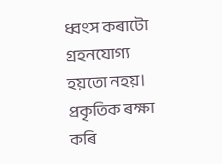ধ্বংস কৰাটো গ্ৰহনযোগ্য হয়তো নহয়। প্ৰকৃতিক ৰক্ষা কৰি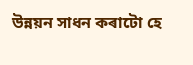উন্নয়ন সাধন কৰাটো হে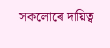সকলোৰে দায়িত্ব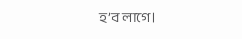হ’ব লাগে।